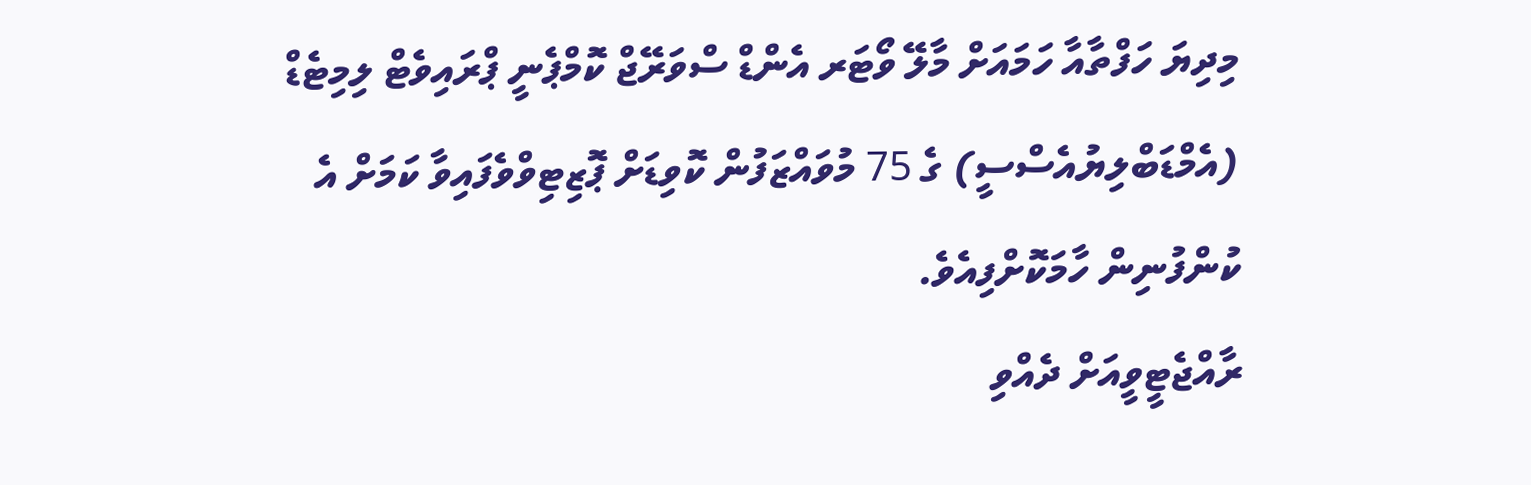މިދިޔަ ހަފްތާއާ ހަމައަށް މާލޭ ވޯޓަރ އެންޑް ސްވަރޭޖް ކޮމްޕެނީ ޕްރައިވެޓް ލިމިޓެޑް (އެމްޑަބްލިޔުއެސްސީ) ގެ 75 މުވައްޒަފުން ކޮވިޑަށް ޕޮޒިޓިވްވެފައިވާ ކަމަށް އެ ކުންފުނިން ހާމަކޮށްފިއެވެ.
ރާއްޖެޓީވީއަށް ދެއްވި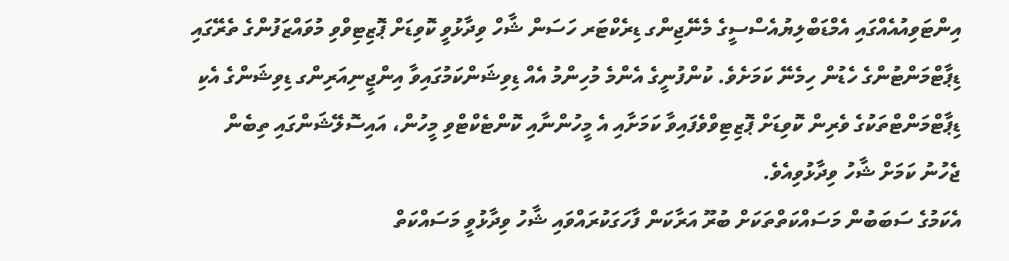އިންޓަވިއުއެއްގައި އެމްޑަބްލިޔުއެސްސީގެ މެނޭޖިންގ ޑިރެކްޓަރ ހަސަން ޝާހް ވިދާޅުވީ ކޮވިޑަށް ޕޮޒިޓިވްވި މުވައްޒަފުންގެ ތެރޭގައި ޑިޕާޓްމަންޓުންގެ ހެޑުން ހިމެނޭ ކަމަށެވެ. ކުންފުނީގެ އެންމެ މުހިންމު އެއް ޑިވިޝަންކަމުގައިވާ އިންޖީނިއަރިންގ ޑިވިޝަންގެ އެކި ޑިޕާޓްމަންޓްތަކުގެ ވެރިން ކޮވިޑަށް ޕޮޒިޓިވްވެފައިވާ ކަމަށާއި އެ މީހުންނާއި ކޮންޓެކްޓްވި މީހުން، އައިސޮލޭޝަންގައި ތިބެން ޖެހުނު ކަމަށް ޝާހު ވިދާޅުވިއެވެ.
އެކަމުގެ ސަބަބުން މަސައްކަތްތަކަށް ބުރޫ އަރާކަން ފާހަގަކުރައްވައި ޝާހު ވިދާޅުވީ މަސައްކަތް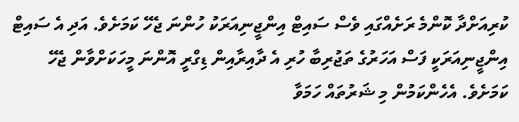ކުރިއަށްދާ ކޮންމެ ރަށެއްގައި ވެސް ސައިޓް އިންޖީނިއަރަކު ހުންނަ ޖެހޭ ކަމަށެވެ. އަދި އެ ސައިޓް އިންޖީނިއަރަކީ ފަސް އަހަރުގެ ތަޖުރިބާ ހުރި އެ ދާއިރާއިން ޑިގްރީ އޮންނަ މީހަކަށްވާން ޖެހޭ ކަމަށެވެ. އެހެންކަމުން މި ޝަރުތައް ހަމަވާ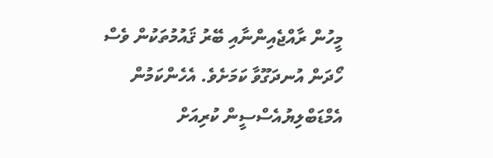މީހުން ރާއްޖެއިންނާއި ބޭރު ޤައުމުތަކުން ވެސް ހޯދަން އުނދަގޫވާ ކަމަށެވެ. އެހެންކަމުން އެމްޑަބްލިޔުއެސްސީން ކުރިއަށް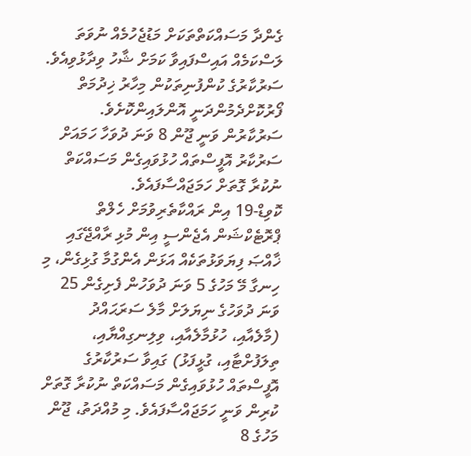ގެންދާ މަސައްކަތްތަކަށް މަޑުޖެހުމެއް ނުވަތަ ލަސްކަމެއް އައިސްފައިވާ ކަމަށް ޝާހު ވިދާޅުވިއެވެ.
ސަރުކާރުގެ ކުންފުނިތަކުން މިހާރު ޚިދުމަތް ފޯރުކޮށްދެމުންދަނީ އޮންލައިންކޮށެވެ. ސަރުކާރުން ވަނީ ޖޫން 8 ވަނަ ދުވަހާ ހަމައަށް ސަރުކާރު އޮފީސްތައް ހުޅުވައިގެން މަސައްކަތް ނުކުރާ ގޮތަށް ހަމަޖައްސާފައެވެ.
ކޮވިޑް-19 އިން ރައްކާތެރިވުމަށް ހެލްތް ޕްރޮޓެކްޝަން އެޖެންސީ އިން މުޅި ރާއްޖޭގައި ޚާއްޞަ ފިޔަވަޅުތަކެއް އަޅަން އެންގުމާ ގުޅިގެން، މި ހިނގާ މޭ މަހުގެ 5 ވަނަ ދުވަހުން ފެށިގެން 25 ވަނަ ދުވަހުގެ ނިޔަލަށް މާލެ ސަރަޙައްދު (މާލެއާއި، ހުޅުމާލެއާއި، ވިލިނގިއްޔާއި، ތިލަފުށްޓާއި، ގުޅީފަޅު) ގައިވާ ސަރުކާރުގެ އޮފީސްތައް ހުޅުވައިގެން މަސައްކަތް ނުކުރާ ގޮތަށް ކުރިން ވަނީ ހަމަޖައްސާފައެވެ. މި މުއްދަތު، ޖޫން މަހުގެ 8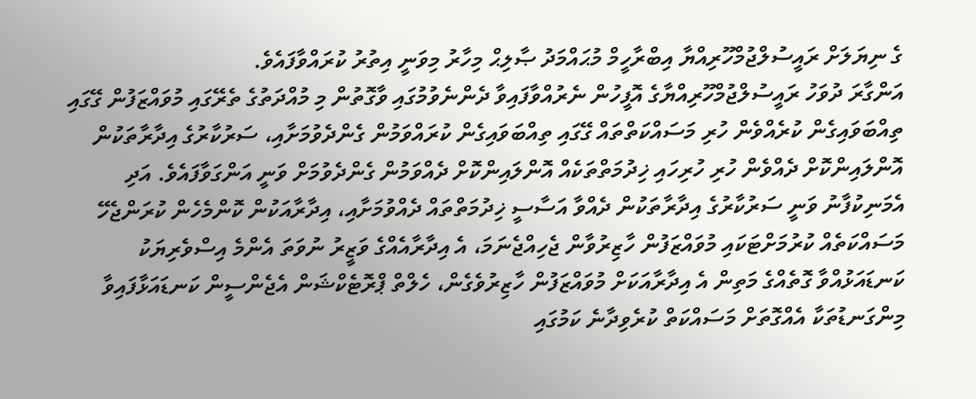ގެ ނިޔަލަށް ރައީސުލްޖުމްހޫރިއްޔާ އިބްރާހީމް މުޙައްމަދު ޞާލިޙް މިހާރު މިވަނީ އިތުރު ކުރައްވާފައެވެ.
އަންގާރަ ދުވަހު ރައީސުލްޖުމްހޫރިއްޔާގެ އޮފީހުން ނެރުއްވާފައިވާ ދެންނެވުމުގައި ވާގޮތުން މި މުއްދަތުގެ ތެރޭގައި މުވައްޒަފުން ގޭގައި ތިއްބަވައިގެން ކުރެއްވެން ހުރި މަސައްކަތްތައް ގޭގައި ތިއްބަވައިގެން ކުރައްވަމުން ގެންދެވުމަށާއި، ސަރުކާރުގެ އިދާރާތަކުން އޮންލައިންކޮށް ދެއްވެން ހުރި ހުރިހައި ޚިދުމަތްތަކެއް އޮންލައިންކޮށް ދެއްވަމުން ގެންދެވުމަށް ވަނީ އަންގަވާފައެވެ. އަދި އެމަނިކުފާނު ވަނީ ސަރުކާރުގެ އިދާރާތަކުން ދެއްވާ އަސާސީ ޚިދުމަތްތައް ދެއްވުމަށާއި، އިދާރާއަކުން ކޮންމެހެން ކުރަންޖެހޭ މަސައްކަތެއް ކުރުމަށްޓަކައި މުވައްޒަފުން ހާޒިރުވާން ޖެހިއްޖެނަމަ، އެ އިދާރާއެއްގެ ވަޒީރު ނުވަތަ އެންމެ އިސްވެރިޔަކު ކަނޑައަޅުއްވާ ގޮތެއްގެ މަތިން އެ އިދާރާއަކަށް މުވައްޒަފުން ހާޒިރުވެގެން، ހެލްތް ޕްރޮޓެކްޝަން އެޖެންސީން ކަނޑައަޅާފައިވާ މިންގަނޑުތަކާ އެއްގޮތަށް މަސައްކަތް ކުރެވިދާނެ ކަމުގައި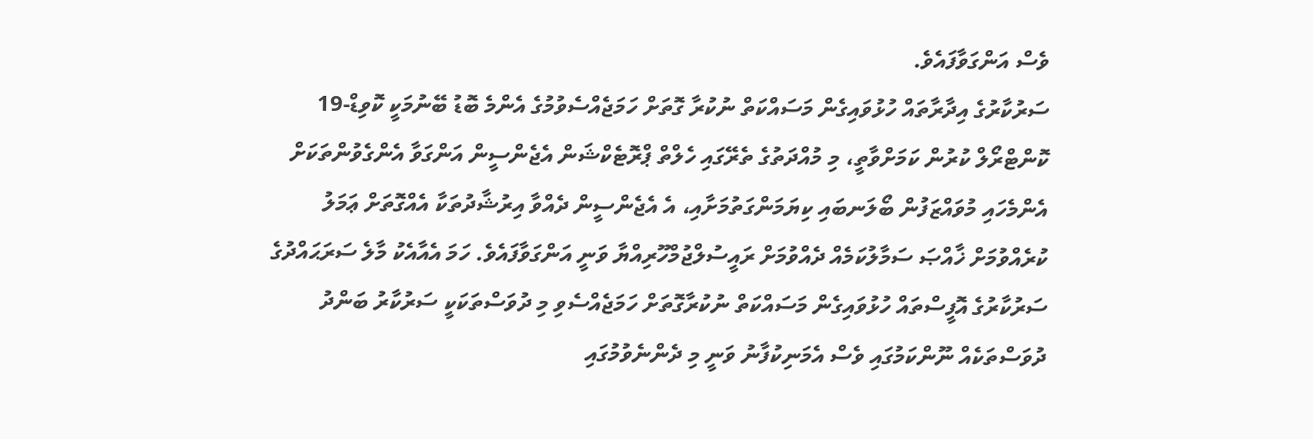ވެސް އަންގަވާފައެވެ.
ސަރުކާރުގެ އިދާރާތައް ހުޅުވައިގެން މަސައްކަތް ނުކުރާ ގޮތަށް ހަމަޖެއްސެވުމުގެ އެންމެ ބޮޑު ބޭނުމަކީ ކޮވިޑް-19 ކޮންޓްރޯލް ކުރުން ކަމަށްވާތީ، މި މުއްދަތުގެ ތެރޭގައި ހެލްތް ޕްރޮޓެކްޝަން އެޖެންސީން އަންގަވާ އެންގެވުންތަކަށް އެންމެހައި މުވައްޒަފުން ބޯލަނބައި ކިޔަމަންގަތުމަށާއި، އެ އެޖެންސީން ދެއްވާ އިރުޝާދުތަކާ އެއްގޮތަށް ޢަމަލު ކުރެއްވުމަށް ޚާއްޞަ ސަމާލުކަމެއް ދެއްވުމަށް ރައީސުލްޖުމްހޫރިއްޔާ ވަނީ އަންގަވާފައެވެ. ހަމަ އެއާއެކު މާލެ ސަރަޙައްދުގެ ސަރުކާރުގެ އޮފީސްތައް ހުޅުވައިގެން މަސައްކަތް ނުކުރާގޮތަށް ހަމަޖެއްސެވި މި ދުވަސްތަކަކީ ސަރުކާރު ބަންދު ދުވަސްތަކެއް ނޫންކަމުގައި ވެސް އެމަނިކުފާނު ވަނީ މި ދެންނެވުމުގައި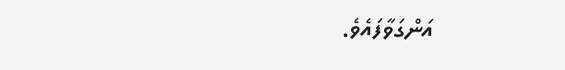އަންގަވާފައެވެ.